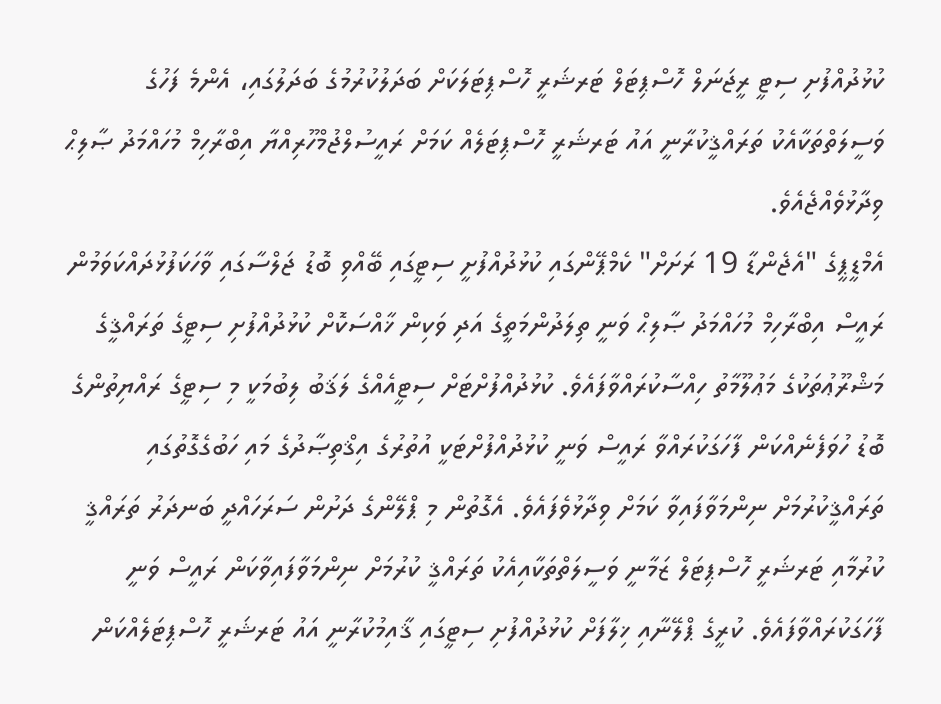ކުޅުދުއްފުށި ސިޓީ ރީޖަނަލް ހޮސްޕިޓަލް ޓަރޝަރީ ހޮސްޕިޓަލަކަށް ބަދަލުކުރުމުގެ ބަދަލުގައި، އެންމެ ފަހުގެ ވަސީލަތްތަކާއެކު ތަރައްޤީކުރާނީ އައު ޓަރޝަރީ ހޮސްޕިޓަލެއް ކަމަށް ރައީސުލްޖުމްހޫރިއްޔާ އިބްރާހިމް މުހައްމަދު ޞާލިޙް ވިދާޅުވެއްޖެއެވެ.
އެމްޑީޕީގެ "އެޖެންޑާ 19 ރަށަށް" ކެމްޕޭންގައި ކުޅުދުއްފުށީ ސިޓީގައި ބޭއްވި ބޮޑު ޖަލްސާގައި ވާހަކަފުޅުދައްކަވަމުން ރައީސް އިބްރާހިމް މުހައްމަދު ޞާލިޙް ވަނީ ތިލަދުންމަތީގެ އަދި ވަކިން ޚާއްސަކޮށް ކުޅުދުއްފުށި ސިޓީގެ ތަރައްޤީގެ މަޝްރޫޢުތަކުގެ މަޢުލޫމާތު ހިއްސާކުރައްވާފައެވެ. ކުޅުދުއްފުށްޓަށް ސިޓީއެއްގެ ލަޤަބު ލިބުމަކީ މި ސިޓީގެ ރައްޔިތުންގެ ބޮޑު ހުވަފެނެއްކަން ފާހަގަކުރައްވާ ރައީސް ވަނީ ކުޅުދުއްފުށްޓަކީ އުތުރުގެ އިޤްތިޞާދުގެ މައި ހަބުގެގޮތުގައި ތަރައްޤީކުރުމަށް ނިންމަވާފައިވާ ކަމަށް ވިދާޅުވެފައެވެ. އެގޮތުން މި ޕްލޭންގެ ދަށުން ސަރަހައްދީ ބަނދަރު ތަރައްޤީ ކުރުމާއި ޓަރޝަރީ ހޮސްޕިޓަލް ޒަމާނީ ވަސީލަތްތަކާއިއެކު ތަރައްޤީ ކުރުމަށް ނިންމަވާފައިވާކަން ރައީސް ވަނީ ފާހަގަކުރައްވާފައެވެ. ކުރީގެ ޕްލޭނާއި ޚިލާފަށް ކުޅުދުއްފުށި ސިޓީގައި ޤާއިމުކުރާނީ އައު ޓަރޝަރީ ހޮސްޕިޓަލެއްކަން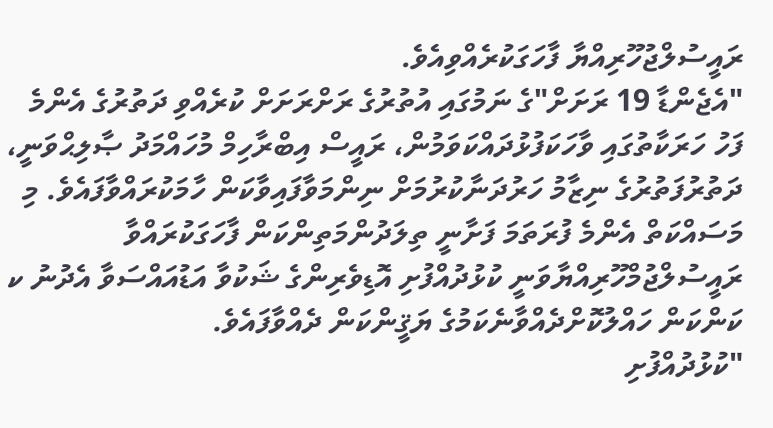ރައީސުލްޖުހޫރިއްޔާ ފާހަގަކުރެއްވިއެވެ.
"އެޖެންޑާ 19 ރަށަށް"ގެ ނަމުގައި އުތުރުގެ ރަށްރަށަށް ކުރެއްވި ދަތުރުގެ އެންމެ ފަހު ހަރަކާތުގައި ވާހަކަފުޅުދައްކަވަމުން، ރައީސް އިބްރާހިމް މުހައްމަދު ޞާލިޙްވަނީ، ދަތުރުފަތުރުގެ ނިޒާމު ހަރުދަނާކުރުމަށް ނިންމަވާފައިވާކަން ހާމަކުރައްވާފައެވެ. މި މަސައްކަތް އެންމެ ފުރަތަމަ ފަށާނީ ތިލަދުންމަތިންކަން ފާހަގަކުރައްވާ ރައީސުލްޖުމްހޫރިއްޔާވަނީ ކުޅުދުއްފުށި އޮޑިވެރިންގެ ޝަކުވާ އަޑުއައްސަވާ އެދުނު ކ ކަންކަން ހައްލުކޮށްދެއްވާނެކަމުގެ ޔަޤީންކަން ދެއްވާފައެވެ.
"ކުޅުދުއްފުށި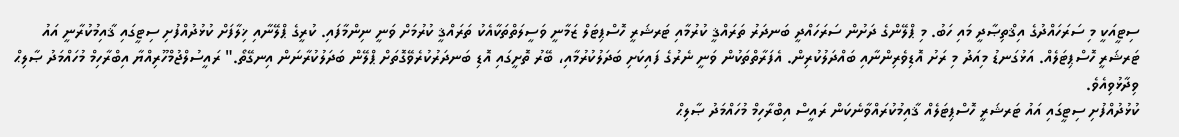ސިޓީއަކީ މި ސަރަހައްދުގެ އިޤްތިޞާދީ މައި ހަބު. މި ޕްލޭންގެ ދަށުން ސަރަހައްދީ ބަނދަރު ތަރައްޤީ ކުރުމާއި ޓަރޝަރީ ހޮސްޕިޓަލް ޒަމާނީ ވަސީލަތްތަކާއެކު ތަރައްޤީ ކުރުމަށް ވަނީ ނިންމާފައި. ކުރީގެ ޕްލޭނާއި ޚިލާފަށް ކުޅުދުއްފުށި ސިޓީގައި ޤާއިމުކުރާނީ އައު ޓަރޝަރީ ހޮސްޕިޓަލެއް. އަޅުގަނޑު މިއަދު މި ރަށު އޮޑިވެރިންނާއި ބައްދަލުކުރިން. އެފަރާތްތަކުން ވަނީ ނެރުގެ ފައިކަށި ބަދަލުކުރުމާއި، ބޭރު ތޮށީގައި އޮޑި ބަނދަރުކުރެވޭގޮތަށް ޕްލޭން ބަދަލުކުރާނަން އިނގޭތޯ." ރައީސުލްޖުމްހޫރިއްޔާ އިބްރާހިމް މުހައްމަދު ޞާލިޙް ވިދާޅުވިއެވެ.
ކުޅުދުއްފުށި ސިޓީގައި އައު ޓަރޝަރީ ހޮސްޕިޓަލެއް ޤާއިމުކުރައްވާނެކަން ރައީސް އިބްރާހިމް މުހައްމަދު ޞާލިޙް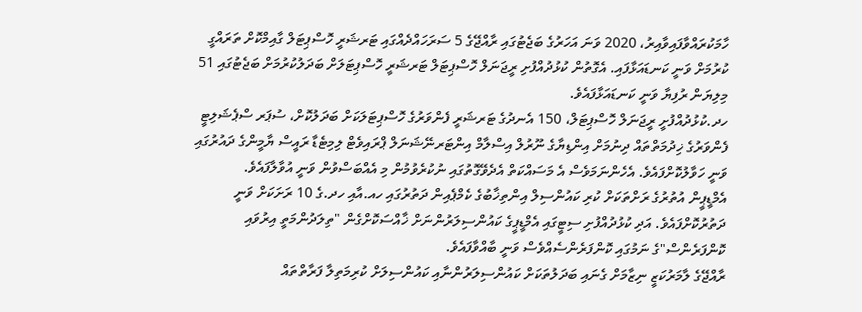ހާމަކުރައްވާފައިވާއިރު، 2020 ވަނަ އަހަރުގެ ބަޖެޓުގައި ރާއްޖޭގެ 5 ސަރަހައްދެއްގައި ޓަރޝަރީ ހޮސްޕިޓަލް ގާއިމްކޮށް ތަރައްގީ ކުރުމަށް ވަނީ ކަނޑައަޅާފައި. އެގޮތުން ކުޅުދުއްފުށި ރީޖަނަލް ހޮސްޕިޓަލް ޓަރޝަރީ ހޮސްޕިޓަލަށް ބަދަލުކުރުމަށް ބަޖެޓުގައި 51 މިލިޔަން ރުފިޔާ ވަނީ ކަނޑައަޅާފައެވެ.
ހދ.ކުޅުދުއްފުށީ ރީޖަނަލް ހޮސްޕިޓަލް، 150 އެނދުގެ ޓަރޝަރީ ފެންވަރުގެ ހޮސްޕިޓަލަކަށް ބަދަލުކޮށް، ސުޕަރ ސްޕެޝަލިޓީ ފެންވަރުގެ ޚިދުމަތްތައް ދިނުމަށް އިންޑިޔާގެ ނޫރުލް އިސްލާމް އިންޓަރނޭޝަނަލް ޕްރައިވެޓް ލިމިޓެޑާ ރައީސް ޔާމީންގެ ދައުރުގައި ވަނީ ހަވާލުކޮށްފައެވެ. އެހެންނަމަވެސް އެ މަސައްކަތް އެދެވޭގޮތުގައި ނުކުރެވުމުން މި އެއްބަސްވުން ވަނީ އުވާލާފައެވެ.
އެމްޑީޕީން އުތުރުގެ ރަށްތަކަށް ކުރި ކައުންސިލް އިންތިޚާބުގެ ކެމްޕެއިން ދަތުރުގައި ހއ.އާއި ހދ.ގެ 10 ރަށަކަށް ވަނީ ދަތުރުކޮށްފައެވެ. އަދި ކުޅުދުއްފުށި ސިޓީގައި އެމްޑީޕީގެ ކައުންސިލަރުންނަށް ޚާއްސަކޮށްގެން "ތިލަދުންމަތީ އިރުވައި ކޮންފަރެންސް"ގެ ނަމުގައި ކޮންފަރެންސެއްވެސް ވަނީ ބާއްވާފައެވެ.
ރާއްޖޭގެ ލާމަރުކަޒީ ނިޒާމަށް ގެނައި ބަދަލުތަކަށް ކައުންސިލަރުންނާއި ކައުންސިލަށް ކުރިމަތިލާ ފަރާތްތައް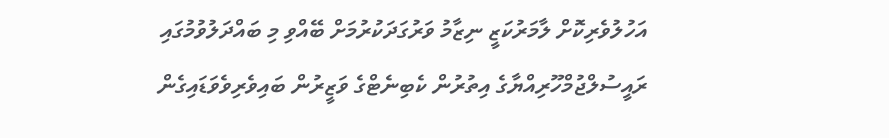އަހުލުވެރިކޮށް ލާމަރުކަޒީ ނިޒާމު ވަރުގަދަކުރުމަށް ބޭއްވި މި ބައްދަލުވުމުގައި ރައީސުލްޖުމްހޫރިއްޔާގެ އިތުރުން ކެބިނެޓްގެ ވަޒީރުން ބައިވެރިވެވަޑައިގެން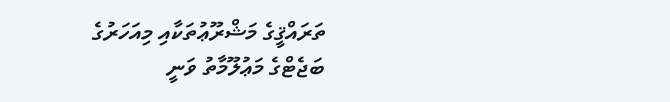ތަރައްޤީގެ މަޝްރޫޢުތަކާއި މިއަހަރުގެ ބަޖެޓްގެ މަޢުލޫމާތު ވަނީ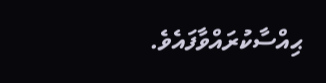ޙިއްސާކުރައްވާފައެވެ.